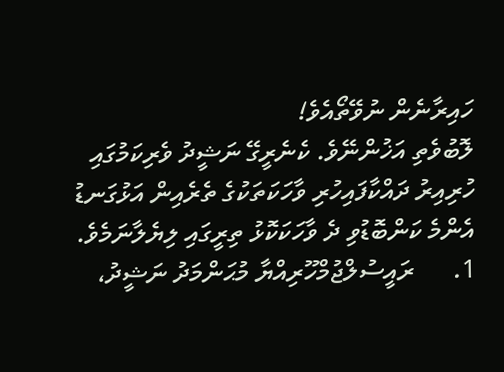ހައިރާނެން ނުވޭތޯއެވެ!
ލޮބުވެތި އަޚުންނޭވެ. ކެނެރީގޭ ނަޝީދު ވެރިކަމުގައި ހުރިއިރު ދައްކާފައިހުރި ވާހަކަތަކުގެ ތެރެއިން އަޅުގަނޑު އެންމެ ކަންބޮޑުވި ދެ ވާހަކަކޮޅު ތިރީގައި ލިޔެލާނަމެވެ.
1.      ރައީސުލްޖުމްހޫރިއްޔާ މުޙަންމަދު ނަޝީދު،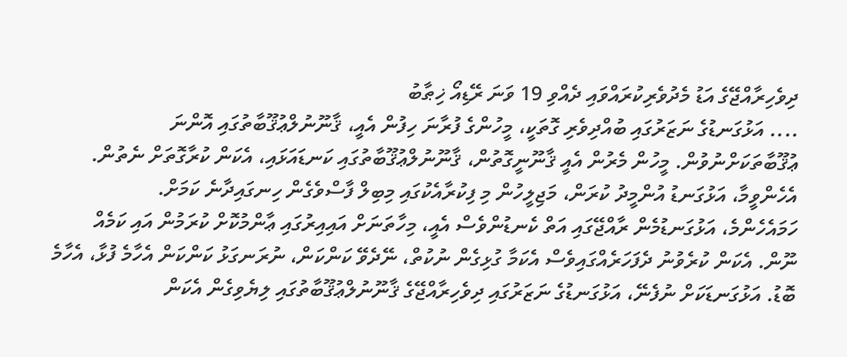ދިވެހިރާއްޖޭގެ އަޑު މެދުވެރިކުރައްވައި ދެއްވި 19 ވަނަ ރޭޑިއޯ ޚިޠާބު
.... އަޅުގަނޑުގެ ނަޒަރުގައި ބުއްދިވެރި ގޮތަކީ، މީހުންގެ ފުރާނަ ހިފުން އެއީ، ޤާނޫނުލްޢުޤޫބާތުގައި އޮންނަ ޢުޤޫބާތަކަށްނުވުން. މީހުން މެރުން އެއީ ޤާނޫނީގޮތުން، ޤާނޫނުލްޢުޤޫބާތުގައި ކަނޑައަޅައި، އެކަން ކުރާގޮތަށް ނެތުން. އެހެންވީމާ، އަޅުގަނޑު އުންމީދު ކުރަން، މަޖިލީހުން މި ފިކުރާއެކުގައި މިބިލް ފާސްވެގެން ހިނގައިދާނެ ކަމަށް.
ހަމައެހެންމެ، އަޅުގަނޑުމެން ރާއްޖޭގައި އަތް ކެނޑުންވެސް އެއީ، މިހާތަނަށް އައިއިރުގައި ޢާންމުކޮށް ކުރަމުން އައި ކަމެއް ނޫން. އެކަން ކުރެވުނު ދެފަހަރެއްގައިވެސް އެކަމާ ގުޅިގެން ނުކުތް، ނޭދެވޭ ކަންކަން، ނުރަނގަޅު ކަންކަން އެހާމެ ފުޅާ، އެހާމެ ބޮޑު. އަޅުގަނޑަކަށް ނުފެނޭ، އަޅުގަނޑުގެ ނަޒަރުގައި ދިވެހިރާއްޖޭގެ ޤާނޫނުލްޢުޤޫބާތުގައި ލިޔެވިގެން އެކަން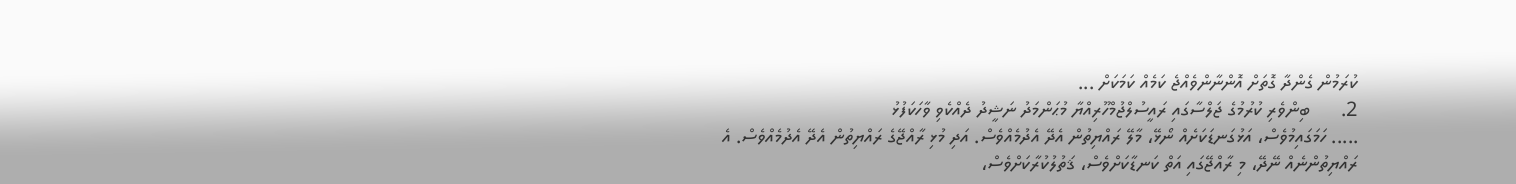ކުރަމުން ގެންދާ ގޮތަށް އޮންނާންވެއްޖެ ކަމެއް ކަމަކަށް ...
2.      ބިންވެރި ކުރުމުގެ ޖަލްސާގައި ރައީސުލްޖުމްހޫރިއްޔާ މުޙަންމަދު ނަޝީދު ދެއްކެވި ވާހަކަފުޅު
..... ހަމަގައިމުވެސް، އަޅުގަނޑަކަށެއް ނޯޅޭ، މާލޭ ރައްޔިތުން އެދޭ އެދުމެއްވެސް. އަދި މުޅި ރާއްޖޭގެ ރައްޔިތުން އެދޭ އެދުމެއްވެސް. އެ ރައްޔިތުންނެއް ނޭދޭ، މި ރާއްޖޭގައި އަތް ކަނޑާކަށްވެސް، ޤަތުލުކުރާކަށްވެސް،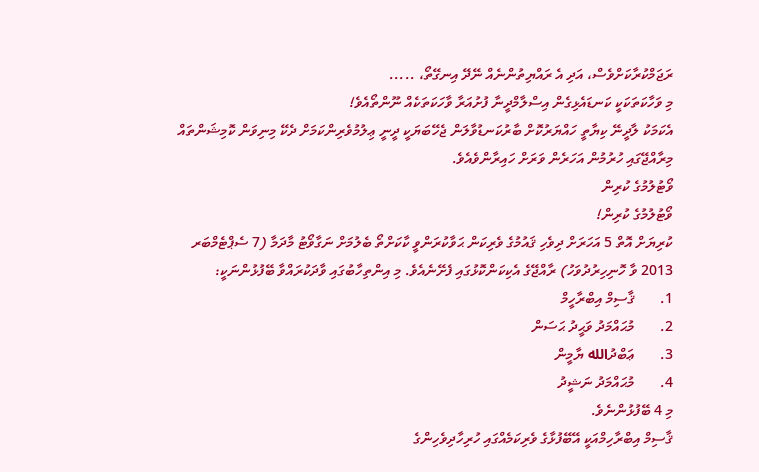ރަޖަމްކުރާކަށްވެސް، އަދި އެ ރައްޔިތުންނެއް ނޭދޭ އިނގޭތޯ، .....
މި ވަހާކަތަކަކީ ކަނޑައެޅިގެން އިސްލާމްދީނާ ފުށުއަރާ ވާހަކަތަކެއް ނޫންތޯއެވެ!
އެކަމަކު ލާދީނޭ ކިޔާތީ ހައްޔަރުކޮށް ބާރުކަނޑުވާލަން ޖެހޭބަޔަކީ ދީނީ ޢިލުމުވެރިންކަމަށް ދެކޭ މިނިވަން ކޮމިޝަންތައް މިރާއްޖޭގައި ހުރުމުން އަހަރެން ވަރަށް ހައިރާންވެއެވެ.
ވޯޓުލުމުގެ ކުރިން
ވޯޓުލުމުގެ ކުރިން!
ކުރިޔަށް އޮތް 5 އަހަރަށް ދިވެހި ޤައުމުގެ ވެރިކަން ޙަވާކުރަންވީ ކާކަށްތޯ ބެލުމަށް ނަގާވޯޓު މާދަމާ (7 ސެޕްޓެމްބަރ 2013 ވާ ހޮނިހިރުދުވަހު) ރާއްޖޭގެ އެކިކަންކޮޅުގައި ފެށޭނެއެވެ. މި އިންތިހާބުގައި ވާދަކުރައްވާ ބޭފުޅުންނަކީ:
1.       ޤާސިމް އިބްރާހީމް
2.       މުޙައްމަދު ވަޙީދު ޙަސަން
3.       ޢަބްދުالله ޔާމީން
4.       މުޙައްމަދު ނަޝީދު
މި 4 ބޭފުޅުންނެވެ.
ޤާސިމް އިބްރާހިމްއަކީ އޭބޭފުޅާގެ ވެރިކަމެއްގައި ހުރިހާދިވެހިންގެ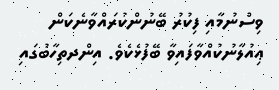ވިސްނުމާއި ފިކުރު ބޭނުންކުރައްވާނެކަން ޢިއުލާނުކުއްވާފައިވާ ބޭފުޅެކެވެ. އިންދތިހާބުގައި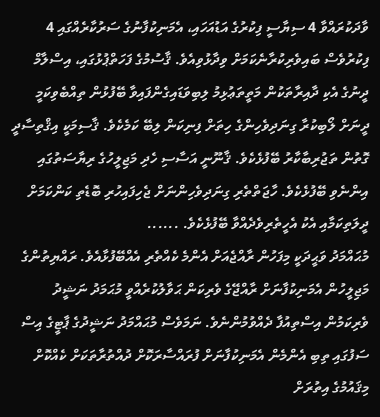ވާދަކުރައްވާ 4 ސިޔާސީ ފިކުރުގެ އަޑުއަހައި، އެމަނިކުފާނުގެ ސަރުކާރެއްގައި 4 ފިކުރުވެސް ބައިވެރިކުރާނެކަމަށް ވިދާޅުވިއެވެ. ޤާސުމުގެ ފަހަތްޕުޅުގައި، އިސްލާމް ދީނުގެ އެކި ދާއިރާތަކުން މަތީތަޢުޅިމު ލިބިވަޑައިގެންފައިވާ ބޭފުޅުން ތިއްބެވިކަމީ ދީނަށް ލޯބިކުރާ ގިނަދިވެހިންގެ ހިތަށް ފިނިކަން ލިބޭ ކަމެކެވެ. ޤާސިމަކީ އިޤްތިސާދީ ގޮތުން ތަޖުރިބާކާރު ބޭފުޅެކެވެ. ޤާނޫނީ އަސާސި ހެދި މަޖިލީހުގެ ރިޔާސަތުގައި އިންނެވި ބޭފުޅެކެވެ. ހާޖަތްތެރި ގިނަދިވެހިންނަށް ޖެހިފައިހުރި ބޮޑެތި ކަންކަމަށް ދީލަތިކަމާއި އެކު އެހީތެރިވެދެއްވާ ބޭފުޅެކެވެ. ......
މުޙައްމަދު ވަޙީދަކީ މިފަހުން ރާއްޖެއަށް އެންމެ ކެއްތެރި އެއްބޭފުޅާއެވެ. ރައްޔިތުންގެ މަޖިލީހުން އެމަނިކުފާނަށް ރާއްޖޭގެ ވެރިކަން ޙަވާލުކުރެއްވީ މުޙަމަދު ނަޝީދު ވެރިކަމުން އިސްތިއުފާ ދެއްވުމުންނެވެ. ނަމަވެސް މުޙައްމަދު ނަޝީދުގެ ޕާޓީގެ އިސް ސަފުގައި ތިބި އެންމެން އެމަނިކުފާނަށް ފުރައްސާރަކޮށް ދުއްތުރާތަކަށް ކެއްކޮށް މިޤައުމުގެ އިތުރަށް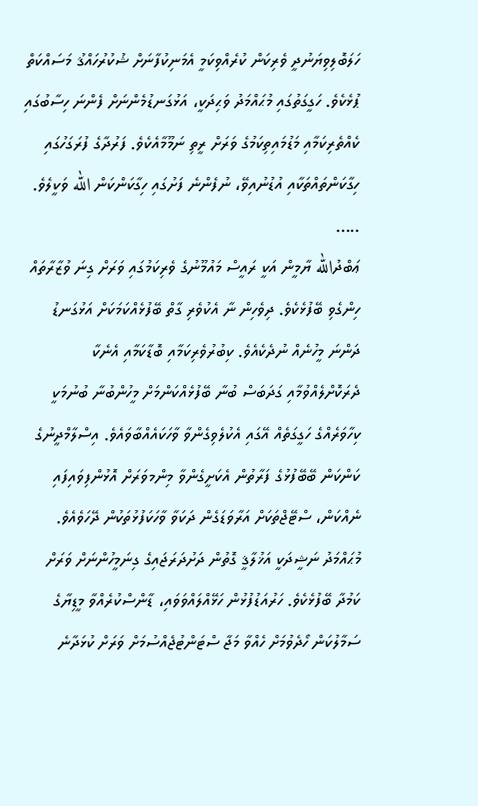ހަލަބޮލިވިޔަނުދީ ވެރިކަން ކުރެއްވިކަމީ އެމަނިކުފާނަށް ޝުކުރުހައްޤު މަސައްކަތް ޕުޅެކެވެ. ހަގީގަތުގައި މުޙައްމަދު ވަޙިދަކީ، އަޅުގަނޑުމެންނަށް ފެންނަ ހިސާބުގައި ކެއްތެރިކަމާއި މަޑުމައިތިކަމުގެ ވަރަށް ރީތި ނަމޫމާއެކެވެ. ފަރުދާގެ ފުރަގަހުގައި ހިގާކަންތައްތަކާއި އުޑުނުއިވޭ، ނުފެންނެ ފަށުގައި ހިގާކަންކަން الله ވަކީލެވެ. .....
ޢަބްދުالله ޔާމީން އަކީ ރައީސް މައުމޫނުގެ ވެރިކަމުގައި ވަރަށް ގިނަ ވުޒާރާތައް ހިންގެވި ބޭފުޅެކެވެ. ދިވެހިން ނާ އެކުވެރި ގާތް ބޭފުޅެއްކަމަކަށް އަޅުގަނޑު ދަންނަ މީހުނެއް ނުދެކެއެވެ. ކިބުރުވެރިކަމާއި ބޮޑާކަމާއި އެނެކާ ދެރަކޮށްލެއްވުމާއި ގަދަބަސް ބުނާ ބޭފުޅެއްކަންމަށް މީހުންބުނާ ބުނުމަކީ ކިހާވަރެއްގެ ހަގީގަތެއް އޭގައި އެކުލެވިގެންވާ ވާހަކައެއްބާވައެވެ. އިސްލާމްދީނުގެ ކަންކަން ބޭބޭފުޅުގެ ފަރާތުން އެކަށީގެންވާ މިންމވަރަށް އޮޅުންފިވައިފައި ނެއްކަން، ސްޓޭޖްތަކަށް އަރާވަޑަގެން ދަކަވާ ވާހަކަފުޅުތަކުން ދޭހަވެއެވެ.
މުޙައްމަދު ނަޝީދަކީ އަޚުލާޤީ ގޮތުން ދަށުދަރަޖައިގެ ގިނަމީހުންނަށް ވަރަށް ކަމުދާ ބޭފުޅެކެވެ. ހަރުއަޑުފުޅުން ހަޅޭއްލައްވަވައި، ޑާންސްކުރެއްވާ މީޑިޔާގެ ސަމާލުކަން ހޯދެވުމަށް ހެއްވާ މަޖާ ސްޓަންޓުޖެއްސުމަށް ވަރަށް ކުޅަދާނެ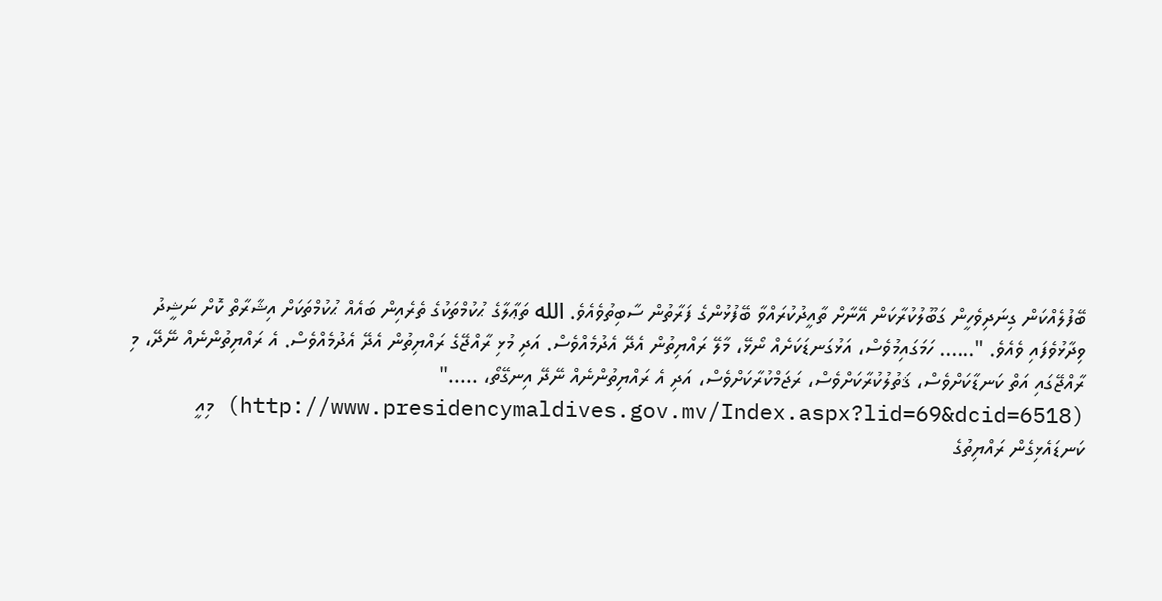ބޭފުލެއްކަން ގިނަދިވެހީން ގަބޫލުކުރާކަން އޭނާށް ތާއީދުކުރައްވާ ބޭފުޅުންގެ ފަރާތުން ސާބިތުވެއެވެ. الله ތަޢާލާގެ ޙުކުމްތަކުގެ ތެރެއިން ބައެއް ޙުކުމްތަކަށް އިޝާރާތް ކޮށް ނަޝީދު ވިދާޅުވެފައި ވެއެވެ. "...... ހަމަގައިމުވެސް، އަޅުގަނޑަކަށެއް ނޯޅޭ، މާލޭ ރައްޔިތުން އެދޭ އެދުމެއްވެސް. އަދި މުޅި ރާއްޖޭގެ ރައްޔިތުން އެދޭ އެދުމެއްވެސް. އެ ރައްޔިތުންނެއް ނޭދޭ، މި ރާއްޖޭގައި އަތް ކަނޑާކަށްވެސް، ޤަތުލުކުރާކަށްވެސް، ރަޖަމްކުރާކަށްވެސް، އަދި އެ ރައްޔިތުންނެއް ނޭދޭ އިނގޭތޯ، ....." (http://www.presidencymaldives.gov.mv/Index.aspx?lid=69&dcid=6518) މިއީ ކަނޑައެޅިގެން ރައްޔިތުގެ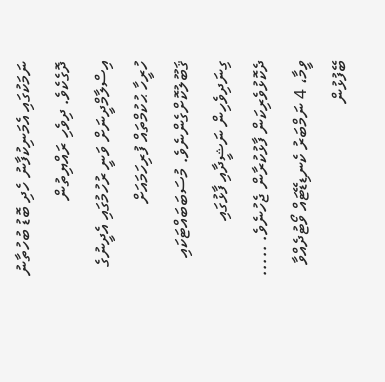ނަމަކުގައި އެމަނިކުފާނު ހެދި ބޮޑު ބުހުތާނު ދޮގެކެވެ. ދިވެހި ރައްޔިތުން އިސްލާމްދީނަށް ވަނީ ރުހުމުގައި އެދީނުގެ ހުރީހާ ޙުކުމްތައް ފުރިހަމައަށް ޤަބޫލުކޮށްގެންނެވެ. މުސަބަބައްޓަކައި ގިނަދިވެހިން ނަޝީދާއި ފާޅުގައި ދެކޮޅުވެރިކަން ފާޅުކުރާން ޖެހުނެވެ. .....
ވީމާ، 4 ނަމްބަރު ކެނޑިޑޭޓައް ވޯޓުދެއްވާ ބޭފުޅުން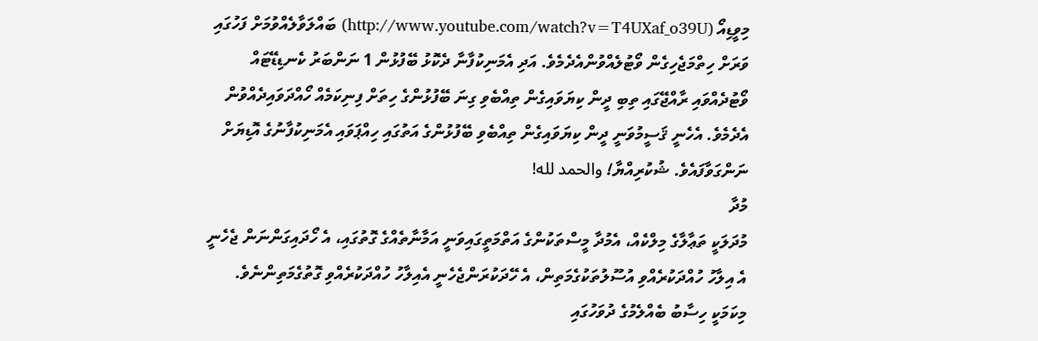މިވީޑިއޯ (http://www.youtube.com/watch?v=T4UXaf_o39U) ބައްލަވާލެއްވުމަށް ފަހުގައި ވަރަށް ހިތްމަޖެހިގެން ވޯޓުލެއްވުންއެދެމެވެ. އަދި އެމަނިކުފާނާ ދެކޮޅު ބޭފުޅުން 1 ނަންބަރު ކެނޑިޑޭޓައް ވޯޓުދެއްވައި ރާއްޖޭގައި ތިބި ދީން ކިޔަވައިގެން ތިއްބެވި ގިނަ ބޭފުޅުންގެ ހިތަށް ފިނިކަމެއް ހޯއްދަވައިދެއްވުން އެދެމެވެ. އެހެނީ ޤަސީމުވަނީ ދީން ކިޔަވައިގެން ތިއްބެވި ބޭފުޅުންގެ އަތުގައި ހިއްޕަވައި އެމަނިކުފާނުގެ އޮޑިޔަށް ނަންގަވާފައެވެ. ޝުކުރިއްޔާ! والحمد لله!
މުދާ
މުދަލަކީ ތަޢާލާގެ މިލްކެއް، އެމުދާ މީސްތަކުންގެ އަތްމަތީގައިވަނީ އަމާނާތެއްގެ ގޮތުގައި، އެ ހޯދައިގަންނަން ޖެހެނީ އެ އިލާހު ހުއްދަކުރެއްވި އުސޫލުތަކުގެމަތިން، އެ ހޭދަކުރަންޖެހެނީ އެއިލާހު ހުއްދަކުރެއްވި ގޮތުގެމަތިންނެވެ. މިކަމަކީ ހިސާބު ބެއްލެމުގެ ދުވަހުގައި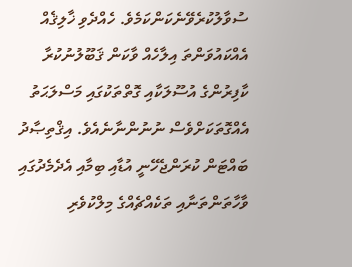ސުވާލުކުރެވޭނެކަންކަމެވެ. ހެއްދެވި ޚާލިޤެއް އެއްކައުވަންތަ އިލާހެއް ވާކަން ޤަބޫލުނުކުރާ ކާފިރުންގެ އުސޫލަކާއި ގޮތްތަކުގައި މަސްލަޙަތު އެއްގޮތަކަށްވެސް ނުނުންނާނެއެވެ. އިޤްތިޞާދު ބައްޓަން ކުރަންޖެހޭނީ އުޑާއި ބިމާއި އެދެމެދުގައި ވާހާތަންތަނާއި ތަކެއްޗެއްގެ މިލްކުވެރި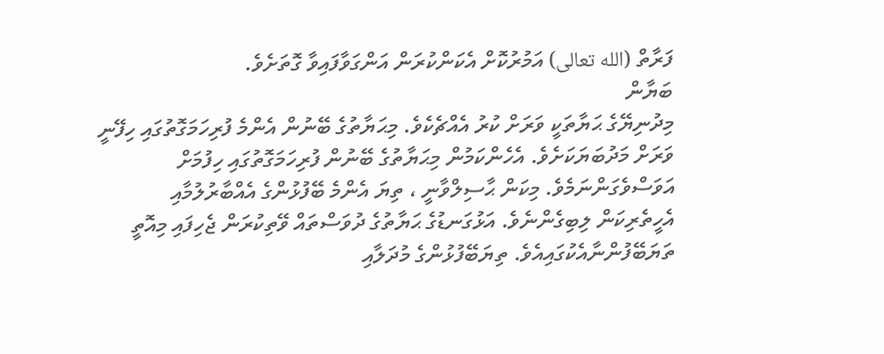ފަރާތް (الله تعالى) އަމުރުކޮށް އެކަންކުރަން އަންގަވާފައިވާ ގޮތަށެވެ.
ބަޔާން
މިދުނިޔޭގެ ޙަޔާތަކީ ވަރަށް ކުރު އެއްޗެކެވެ. މިޙަޔާތުގެ ބޭނުން އެންމެ ފުރިހަމަގޮތުގައި ހިފޭނީ ވަރަށް މަދުބަޔަކަށެވެ. އެހެންކަމުން މިޙަޔާތުގެ ބޭނުން ފުރިހަމަގޮތުގައި ހިފުމަށް އަވަސްވެގަންނަމެވެ. މިކަން ޙާސިލްވާނީ ، ތިޔަ އެންމެ ބޭފުޅުންގެ އެއްބާރުލުމާއި އެހީތެރިކަން ލިބިގެންނެވެ. އަޅުގަނޑުގެ ޙަޔާތުގެ ދުވަސްތައް ވޭތިކުރަން ޖެހިފައި މިއޮތީ ތަޔަބޭފުންނާއެކުގައިއެވެ. ތިޔަބޭފުޅުންގެ މުދަލާއި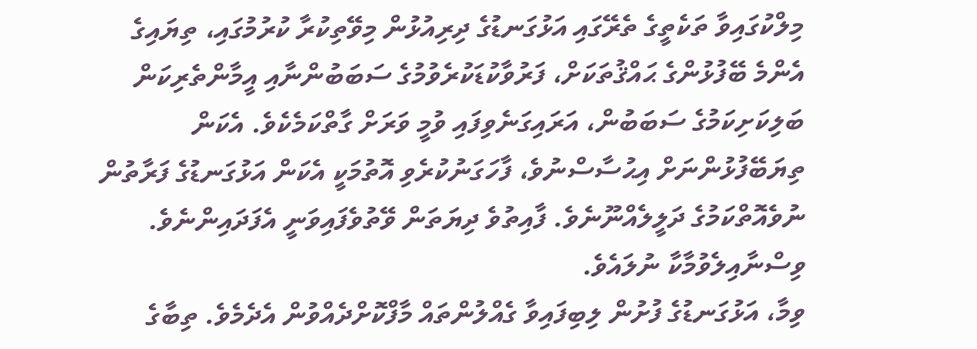މިލްކުގައިވާ ތަކެތީގެ ތެރޭގައި އަޅުގަނޑުގެ ދިރިއުޅުން މިވޭތިކުރާ ކުރުމުގައި، ތިޔައިގެ އެންމެ ބޭފުޅުންގެ ޙައްޤުތަކަށް، ފަރުވާކުޑަކުރެވުމުގެ ސަބަބުންނާއި އީމާންތެރިކަން ބަލިކަށިކަމުގެ ސަބަބުން، އަރައިގަނެވިފައި ވުމީ ވަރަށް ގާތްކަމެކެވެ. އެކަން ތިޔަބޭފުޅުންނަށް އިޙުސާސްނުވެ، ފާހަގަނުކުރެވި އޮތުމަކީ އެކަން އަޅުގަނޑުގެ ފަރާތުން ނުވެއޮތްކަމުގެ ދަލީލެއްނޫނެވެ. ފާއިތުވެ ދިޔަތަން ވޭތުވެފައިވަނީ އެފަދައިންނެވެ. ވިސްނާއިލެވުމާކާ ނުލައެވެ.
ވިމާ، އަޅުގަނޑުގެ ފުށުން ލިބިފައިވާ ގެއްލުންތައް މާފްކޮށްދެއްވުން އެދެމެވެ. ތިބާގެ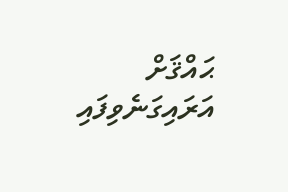ޙައްޤަށް އަރައިގަނެވިފައި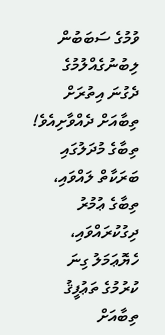ވުމުގެ ސަބަބުން ލިބުނުގެއްލުމުގެ ދެގުނަ އިތުރަށް ތިބާއަށް ދެއްވާށިއެވެ! ތިބާގެ މުދަލުގައި ބަރަކާތް ލައްވައި، ތިބާގެ ޢުމުރު ދިގުކުރައްވައި، ހެޔޮޢަމަލު ގިނަ ކުރުމުގެ ތަޢުފީޤު ތިބާއަށް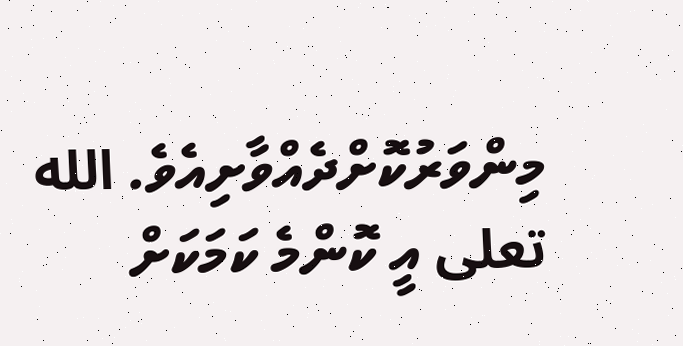މިންވަރުކޮށްދެއްވާށިއެވެ. الله تعلى އީ ކޮންމެ ކަމަކަށް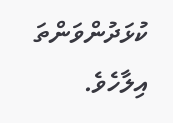ކުޅަދުންވަންތަ އިލާހެވެ.